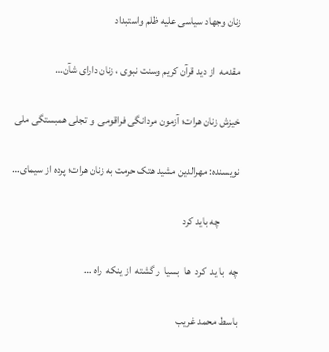زنان وجهاد سیاسی علیه ظلم واستبداد

مقدمه  از دید قرآن کریم وسنت نبوی ، زنان دارای شآن…

خیزش زنان هرات؛ آزمون مردانگی فراقومی  و تجلی همبستگی ملی

نویسنده: مهرالدین مشید هتک حرمت به زنان هرات؛ پرده از سیمای…

         چه باید کرد

چه  با ید  کرد  ها  بسیا  ر گشته  از ینکه  راه …

باسط محمد غریب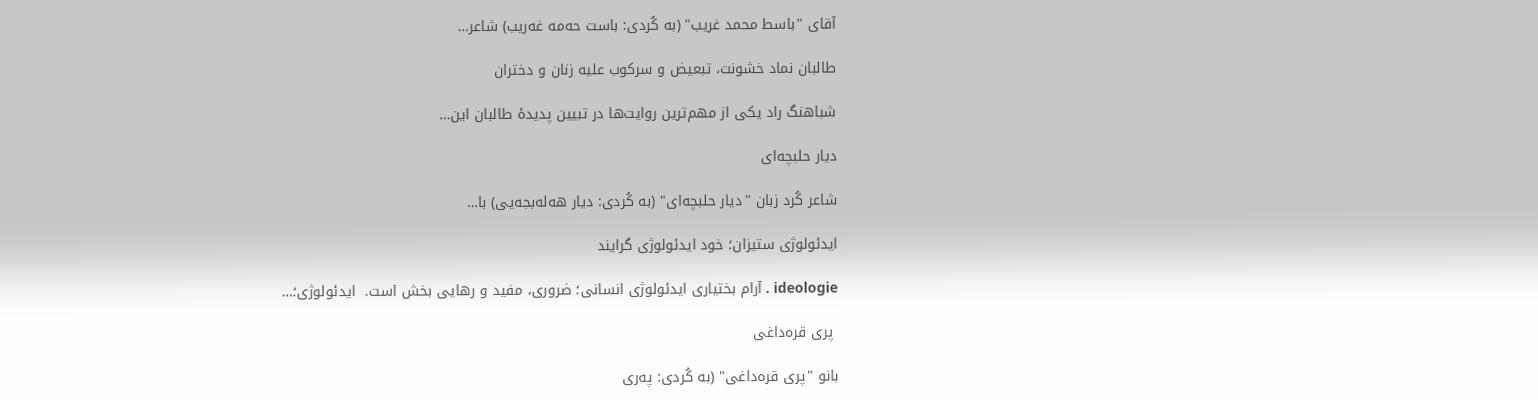آقای "باسط محمد غریب" (به کُردی: باست حەمە غەریب) شاعر…

طالبان نماد خشونت، تبعیض و سرکوب علیه زنان و دختران

شباهنگ راد یکی از مهم‌ترین روایت‌ها در تبیین پدیدهٔ طالبان این…

دیار حلبچه‌ای

شاعر کُرد زبان "دیار حلبچه‌ای" (به کُردی: دیار هه‌له‌بجه‌یی) با…

ایدئولوژی ستیزان؛ خود ایدئولوژی گرایند

ideologie . آرام بختیاری ایدئولوژی انسانی؛ ضروری، مفید و رهایی بخش است.  ایدئولوژی؛…

 پری قره‌داغی

بانو "پری قره‌داغی" (به کُردی: پەری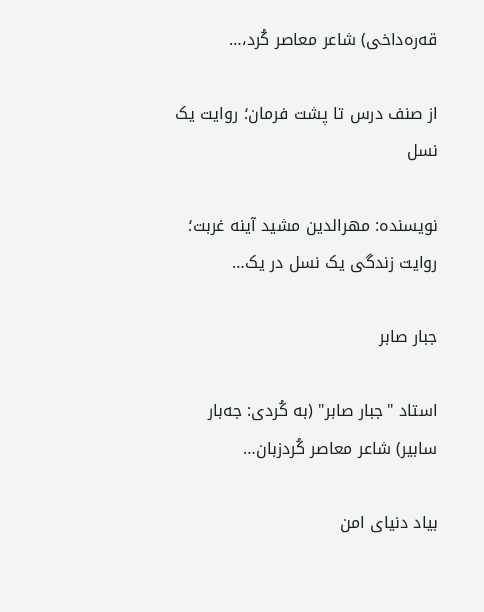قەرەداخی) شاعر معاصر کُرد،…

از صنف درس تا پشت فرمان؛ روایت یک نسل

نویسنده: مهرالدین مشید آینه غربت؛ روایت زندگی یک نسل در یک…

جبار صابر

استاد "جبار صابر" (به کُردی: جەبار سابیر) شاعر معاصر کُردزبان…

بیاد دنیای امن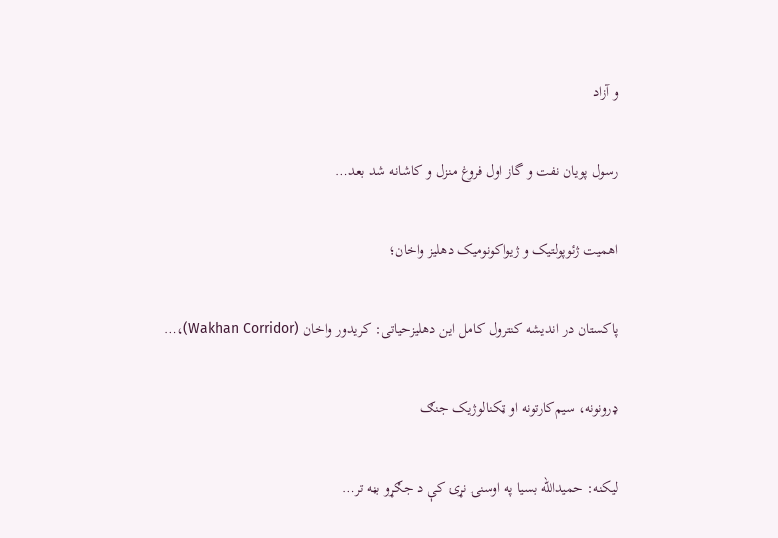و آزاد

رسول پویان نفت و گاز اول فروغ منزل و کاشانه شد بعد…

اهمیت ژئوپولتیک و ژیواکونومیک دهلیز واخان؛

پاکستان در اندیشه کنترول کامل این دهلیزحیاتی: کریدور واخان (Wakhan Corridor)،…

ډرونونه، سیم‌کارتونه او ټکنالوژیک جنګ

ليکنه: حميدالله بسيا په اوسنۍ نړۍ کې د جګړو بڼه تر…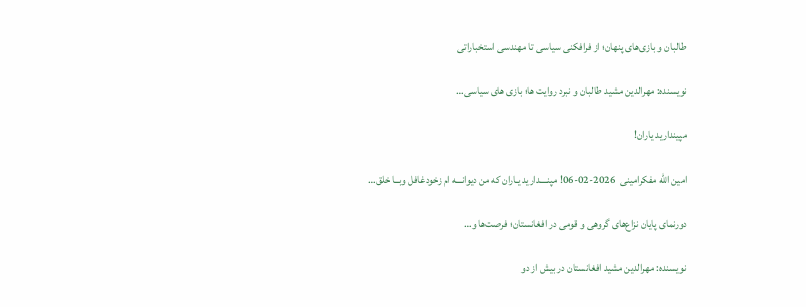طالبان و بازی‌های پنهان؛ از فرافکنی سیاسی تا مهندسی استخباراتی

نویسنده: مهرالدین مشید طالبان و نبرد روایت ها؛ بازی های سیاسی…

مپیندارید یاران!

امین الله مفکرامینی  2026-02-06! مپنــــدارید یـاران که من دیوانـــه ام زخودغافل وبــا خلق…

دورنمای پایان نزاع‌های گروهی و قومی در افغانستان؛ فرصت‌ها و…

نویسنده: مهرالدین مشید افغانستان در بیش از دو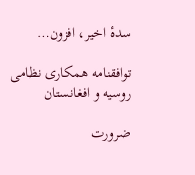سدهٔ اخیر، افزون…

توافقنامه همکاری نظامی روسیه و افغانستان

ضرورت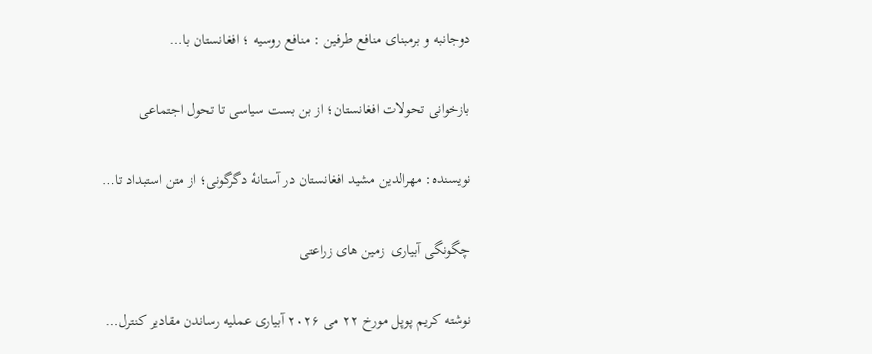دوجانبه و برمبنای منافع طرفین : منافع روسیه ؛ افغانستان با…

بازخوانی تحولات افغانستان؛ از بن بست سیاسی تا تحول اجتماعی

نویسنده: مهرالدین مشید افغانستان در آستانهٔ دگرگونی؛ از متن استبداد تا…

چگونگی آبیاری  زمین های زراعتی

نوشته کریم پوپل مورخ ۲۲ می ۲۰۲۶ آبیاری عملیه رساندن مقادیر کنترل…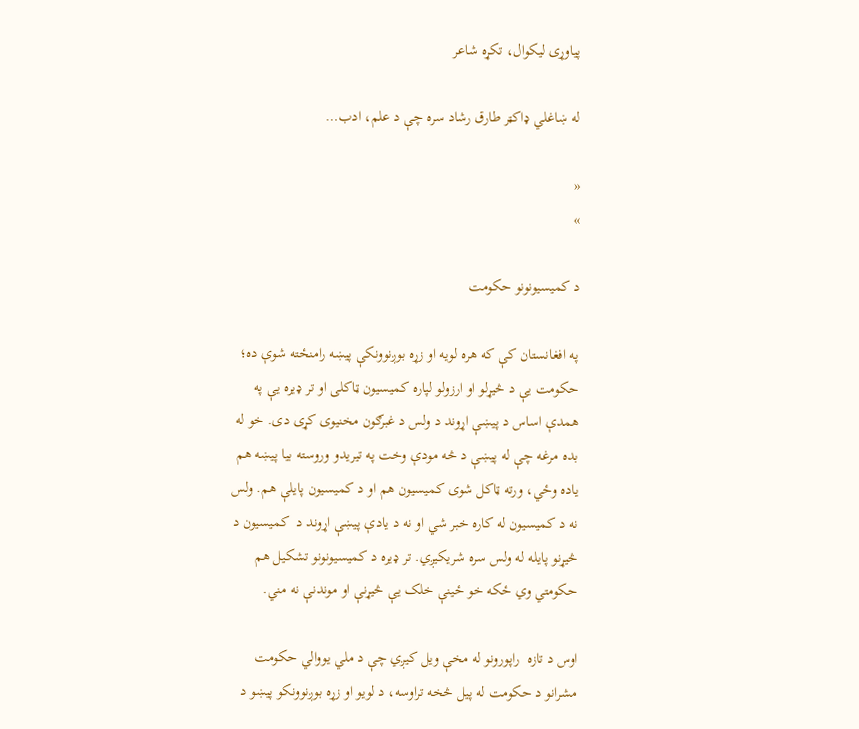پیاوړی لیکوال، تکړه شاعر

له ښاغلي ډاکټر طارق رشاد سره چې د علم، ادب…

«
»

د کميسيونونو حکومت

په افغانستان کې که هره لويه او زړه بوږنوونکې پيښه رامنځته شوې ده؛ حکومت يې د څيړلو او ارزولو لپاره کميسيون ټاکلی او تر ډیره يې په همدې اساس د پيښې اړوند د ولس د غبرګون مخنيوی کړی دی. خو له بده مرغه چې له پيښې د څه مودې وخت په تيريدو وروسته بيا پيښه هم ياده وځي، ورته ټاکل شوی کميسيون هم او د کميسيون پايلې هم. ولس نه د کميسيون له کاره خبر شي او نه د يادې پيښې اړوند د  کميسيون د څيړنو پايله له ولس سره شريکيږي. تر ډیره د کميسيونونو تشکيل هم حکومتي وي ځکه خو ځينې خلک يې څيړنې او موندنې نه مني.

اوس د تازه  راپورونو له مخې ويل کيږي چې د ملي يووالي حکومت مشرانو د حکومت له پیل څخه تراوسه، د لويو او زړه بوږنوونکو پیښو د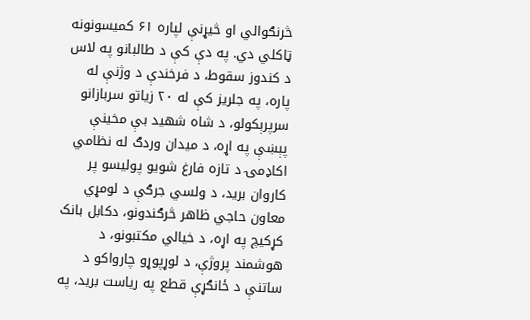څرنګوالي او څيړنې لپاره ۶۱ کمیسونونه ټاکلي دي. په دې کې د طالبانو په لاس د کندوز سقوط، د فرخندې د وژنې له پاره، په جلریز کې له ۲۰ زیاتو سربازانو سرپرېکولو، د شاه شهید بې مخينې پېښې په اړه، د میدان وردګ له نظامي اکاډمۍ د تازه فارغ شویو پولیسو پر کاروان برید، د ولسي جرګې د لومړي معاون حاجي ظاهر څرګندونو، دکابل بانک کړکیچ په اړه، د خیالي مکتبونو، د هوشمند پروژې، د لوړپوړو چارواکو د ساتنې د ځانګړې قطع په ریاست برید، په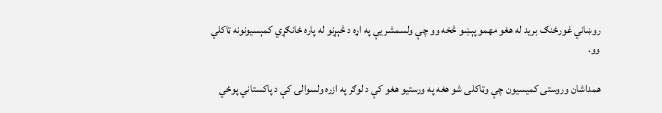روښاني غورځنګ برید له هغو مهمو پېښو څخه وو چې ولسمشر یې په اړه د څېړنو له پاره ځانګړي کمېسيونونه ټاکلي وو.

همداشان وروستی کميسيون چې وټاکلی شو هغه په ورستيو هغو کې د لوګر په ازره ولسوالۍ کې د پاکستاني پوځي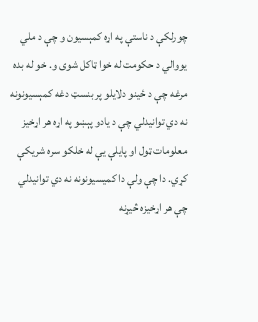چورلکې د ناستې په اړه کمېسيون و چې د ملي یووالي د حکومت له خوا ټاکل شوی و. خو له بده مرغه چې د ځینو دلایلو پر بنسټ دغه کمېسيونونه نه دي توانیدلي چې د یادو پېښو په اړه هر اړخیز معلومات ټول او پایلې یې له خلکو سره شریکې کړي. دا چې ولې دا کميسيونونه نه دي توانيدلي چې هر اړخيزه څيړنه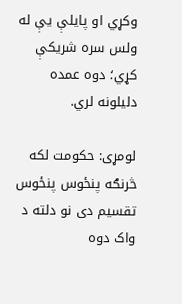وکړي او پايلې يې له ولس سره شريکې کړي؛ دوه عمده دليلونه لري.

لومړی: حکومت لکه څرنګه پنځوس پنځوس تقسيم دی نو دلته د واک دوه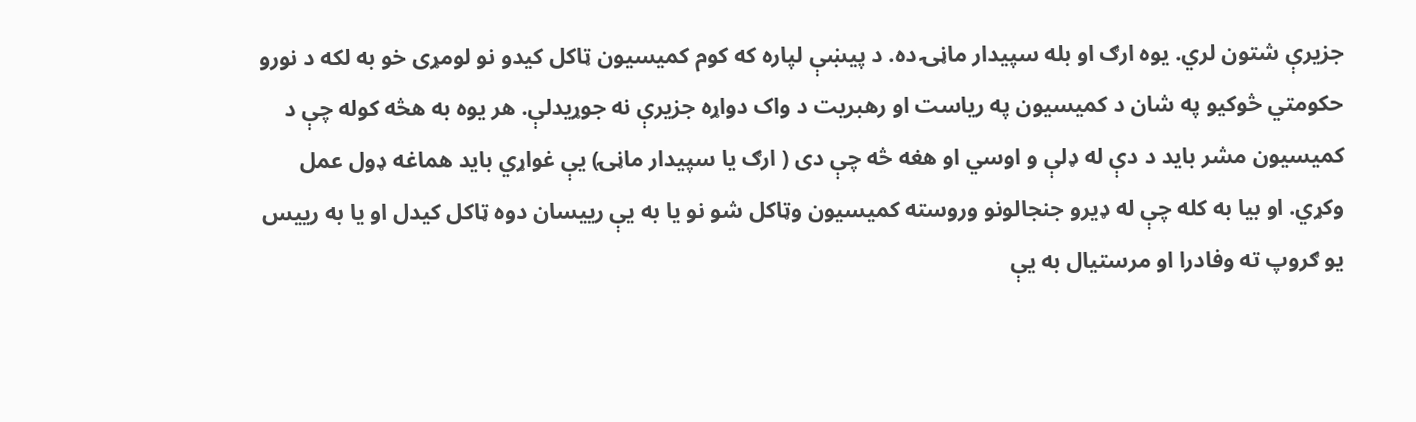جزيرې شتون لري. يوه ارګ او بله سپيدار ماڼۍ ده. د پيښې لپاره که کوم کميسيون ټاکل کيدو نو لومړی خو به لکه د نورو حکومتي څوکيو په شان د کميسيون په رياست او رهبريت د واک دواړه جزيرې نه جوړيدلې. هر يوه به هڅه کوله چې د کميسيون مشر بايد د دې له ډ‌لې و اوسي او هغه څه چې دی ( ارګ يا سپيدار ماڼۍ) يې غواړي بايد هماغه ډول عمل وکړي. او بيا به کله چې له ډيرو جنجالونو وروسته کميسيون وټاکل شو نو يا به يې رييسان دوه ټاکل کيدل او يا به رييس يو ګروپ ته وفادرا او مرستيال به يې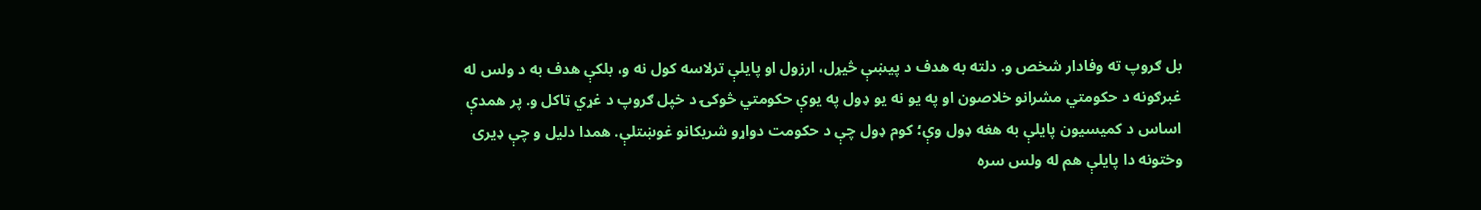بل ګروپ ته وفادار شخص و. دلته به هدف د پيښې څيړل، ارزول او پايلې ترلاسه کول نه و، بلکې هدف به د ولس له غبرګونه د حکومتي مشرانو خلاصون او په يو نه يو ډول په يوې حکومتي څوکۍ د خپل ګروپ د غړي ټاکل و. پر همدې اساس د کميسيون پايلې به هغه ډول وې؛ کوم ډول چې د حکومت دواړو شريکانو غوښتلې. همدا دليل و چې ډيری وختونه دا پايلې هم له ولس سره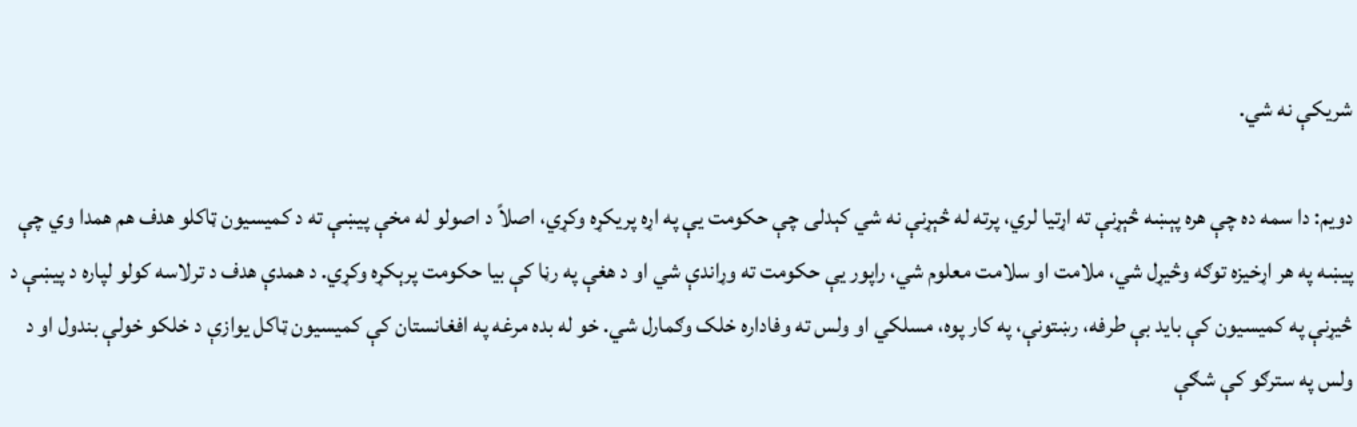شريکې نه شي.

دويم: دا سمه ده چې هره پېښه څېړنې ته اړتیا لري، پرته له څېړنې نه شي کېدلی چې حکومت يې په اړه پريکړه وکړي، اصلاً د اصولو له مخې پيښې ته د کميسيون ټاکلو هدف هم همدا وي چې پيښه په هر اړخيزه توګه وڅيړل شي، ملامت او سلامت معلوم شي، راپور یې حکومت ته وړاندې شي او د هغې په رڼا کې بيا حکومت پرېکړه وکړي. د همدې هدف د ترلاسه کولو لپاره د پيښې د څيړنې په کمیسيون کې بايد بې طرفه، رښتونې، په کار پوه، مسلکي او ولس ته وفاداره خلک وګمارل شي. خو له بده مرغه په افغانستان کې کميسيون ټاکل يوازې د خلکو خولې بندول او د ولس په سترګو کې شګې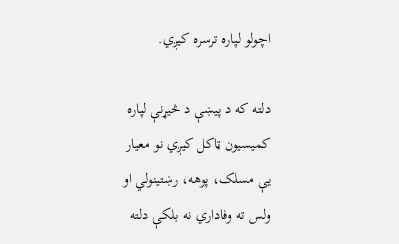اچولو لپاره ترسره کيږي.

دلته که د پيښې د څيړنې لپاره کميسيون ټاکل کيږي نو معيار يې مسلک، پوهه، رښتينولي او ولس ته وفاداري نه بلکې دلته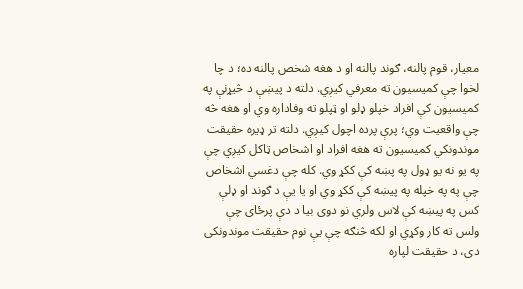معيار، قوم پالنه، ګوند پالنه او د هغه شخص پالنه ده؛ د چا لخوا چې کميسيون ته معرفي کيږي. دلته د پيښې د څيړنې په کميسيون کې افراد خپلو ډلو او ټپلو ته وفاداره وي او هغه څه چې واقعيت وي؛ پرې پرده اچول کيږي. دلته تر ډيره حقيقت موندونکي کميسيون ته هغه افراد او اشخاص ټاکل کيږي چې په يو نه يو ډول په پښه کې ککړ وي. کله چې دغسي اشخاص چې په په خپله په پيښه کې ککړ وي او يا يې د ګوند او ډلې کس په پيښه کې لاس ولري نو دوی بيا د دې پرځای چې ولس ته کار وکړي او لکه څنګه چې يې نوم حقيقت موندونکی دی، د حقيقت لپاره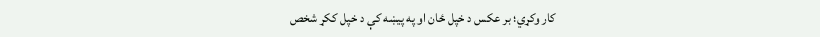کار وکړي؛ بر عکس د خپل ځان او په پيښه کې د خپل ککړ شخص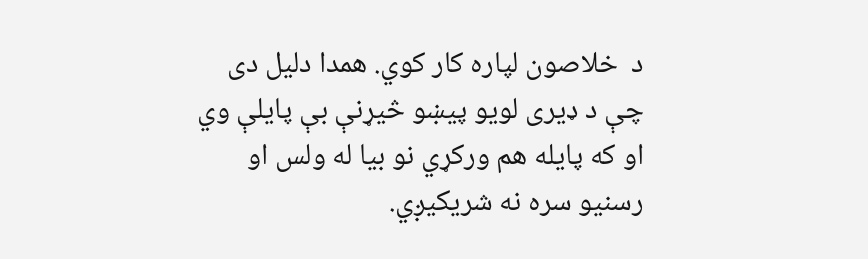د  خلاصون لپاره کار کوي. همدا دليل دی چې د ډيری لويو پيښو څيړنې بې پايلې وي او که پايله هم ورکړي نو بيا له ولس او رسنيو سره نه شريکيږي.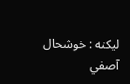لیکنه : خوشحال آصفي